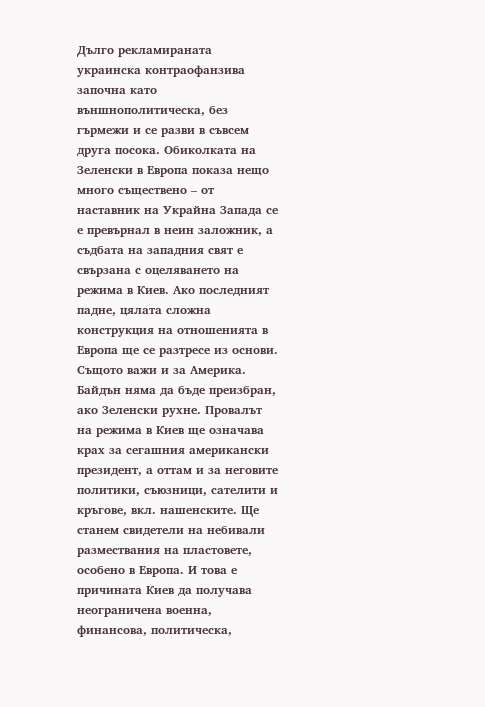Дълго рекламираната украинска контраофанзива започна като външнополитическа, без гърмежи и се разви в съвсем друга посока. Обиколката на Зеленски в Европа показа нещо много съществено – от наставник на Украйна Запада се е превърнал в неин заложник, а съдбата на западния свят е свързана с оцеляването на режима в Киев. Ако последният падне, цялата сложна конструкция на отношенията в Европа ще се разтресе из основи. Същото важи и за Америка. Байдън няма да бъде преизбран, ако Зеленски рухне. Провалът на режима в Киев ще означава крах за сегашния американски президент, а оттам и за неговите политики, съюзници, сателити и кръгове, вкл. нашенските. Ще станем свидетели на небивали размествания на пластовете, особено в Европа. И това е причината Киев да получава неограничена военна, финансова, политическа,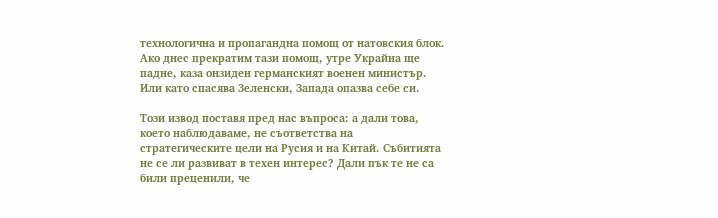технологична и пропагандна помощ от натовския блок. Ако днес прекратим тази помощ, утре Украйна ще падне, каза онзиден германският военен министър. Или като спасява Зеленски, Запада опазва себе си.

Този извод поставя пред нас въпроса: а дали това, което наблюдаваме, не съответства на стратегическите цели на Русия и на Китай. Събитията не се ли развиват в техен интерес? Дали пък те не са били преценили, че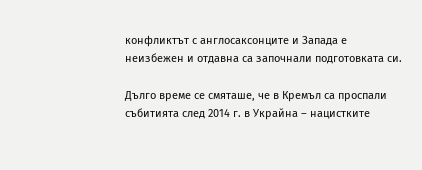конфликтът с англосаксонците и Запада е неизбежен и отдавна са започнали подготовката си.

Дълго време се смяташе, че в Кремъл са проспали събитията след 2014 г. в Украйна – нацистките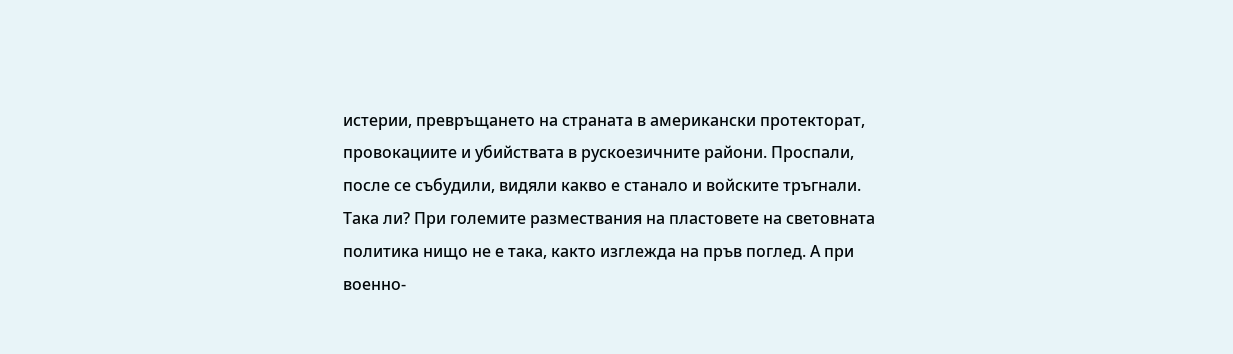истерии, превръщането на страната в американски протекторат, провокациите и убийствата в рускоезичните райони. Проспали, после се събудили, видяли какво е станало и войските тръгнали. Така ли? При големите размествания на пластовете на световната политика нищо не е така, както изглежда на пръв поглед. А при военно-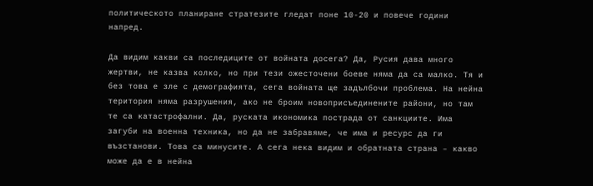политическото планиране стратезите гледат поне 10-20 и повече години напред.

Да видим какви са последиците от войната досега? Да, Русия дава много жертви, не казва колко, но при тези ожесточени боеве няма да са малко. Тя и без това е зле с демографията, сега войната ще задълбочи проблема. На нейна територия няма разрушения, ако не броим новоприсъединените райони, но там те са катастрофални. Да, руската икономика пострада от санкциите. Има загуби на военна техника, но да не забравяме, че има и ресурс да ги възстанови. Това са минусите. А сега нека видим и обратната страна – какво може да е в нейна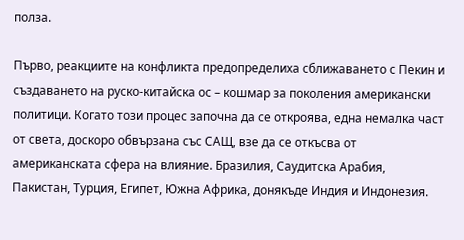полза.

Първо, реакциите на конфликта предопределиха сближаването с Пекин и създаването на руско-китайска ос – кошмар за поколения американски политици. Когато този процес започна да се откроява, една немалка част от света, доскоро обвързана със САЩ, взе да се откъсва от американската сфера на влияние. Бразилия, Саудитска Арабия, Пакистан, Турция, Египет, Южна Африка, донякъде Индия и Индонезия.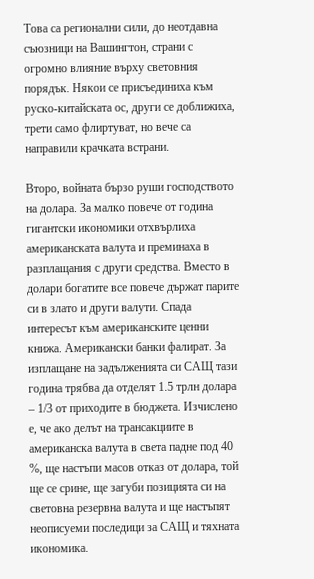Това са регионални сили, до неотдавна съюзници на Вашингтон, страни с огромно влияние върху световния порядък. Някои се присъединиха към руско-китайската ос, други се доближиха, трети само флиртуват, но вече са направили крачката встрани.

Второ, войната бързо руши господството на долара. За малко повече от година гигантски икономики отхвърлиха американската валута и преминаха в разплащания с други средства. Вместо в долари богатите все повече държат парите си в злато и други валути. Спада интересът към американските ценни книжа. Американски банки фалират. За изплащане на задълженията си САЩ тази година трябва да отделят 1.5 трлн долара – 1/3 от приходите в бюджета. Изчислено е, че ако делът на трансакциите в американска валута в света падне под 40 %, ще настъпи масов отказ от долара, той ще се срине, ще загуби позицията си на световна резервна валута и ще настъпят неописуеми последици за САЩ и тяхната икономика.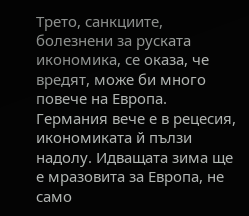Трето, санкциите, болезнени за руската икономика, се оказа, че вредят, може би много повече на Европа. Германия вече е в рецесия, икономиката й пълзи надолу. Идващата зима ще е мразовита за Европа, не само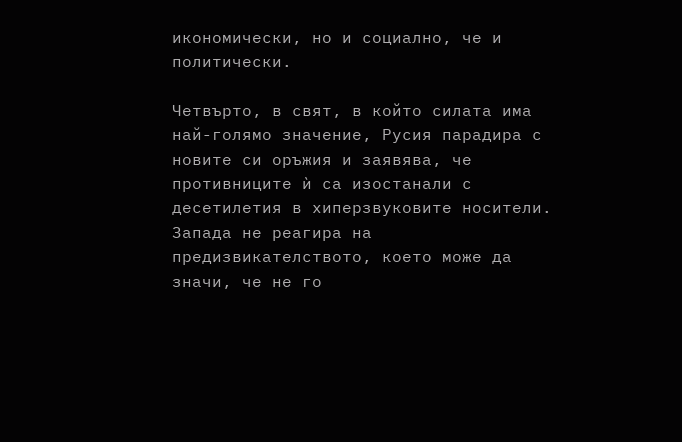икономически, но и социално, че и политически.

Четвърто, в свят, в който силата има най-голямо значение, Русия парадира с новите си оръжия и заявява, че противниците ѝ са изостанали с десетилетия в хиперзвуковите носители. Запада не реагира на предизвикателството, което може да значи, че не го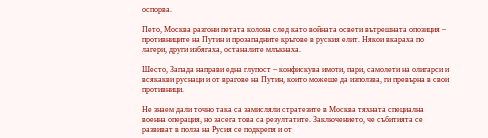оспорва.

Пето, Москва разгони петата колона след като войната освети вътрешната опозиция – противниците на Путин и прозападните кръгове в руския елит. Някои вкараха по лагери, други избягаха, останалите млъкнаха.

Шесто, Запада направи една глупост – конфискува имоти, пари, самолети на олигарси и всякакви руснаци и от врагове на Путин, които можеше да използва, ги превърна в свои противници.

Не знаем дали точно така са замисляли стратезите в Москва тяхната специална военна операция, но засега това са резултатите. Заключението, че събитията се развиват в полза на Русия се подкрепя и от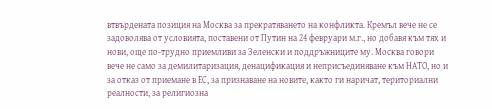втвърдената позиция на Москва за прекратяването на конфликта. Кремъл вече не се задоволява от условията, поставени от Путин на 24 февруари м.г., но добавя към тях и нови, още по-трудно приемливи за Зеленски и поддръжниците му. Москва говори вече не само за демилитаризация, денацификация и неприсъединяване към НАТО, но и за отказ от приемане в ЕС, за признаване на новите, както ги наричат, териториални реалности, за религиозна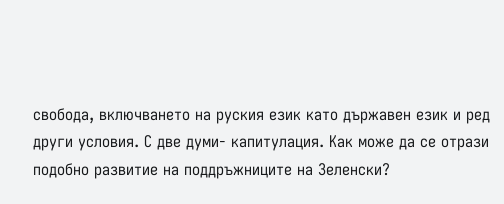свобода, включването на руския език като държавен език и ред други условия. С две думи- капитулация. Как може да се отрази подобно развитие на поддръжниците на Зеленски?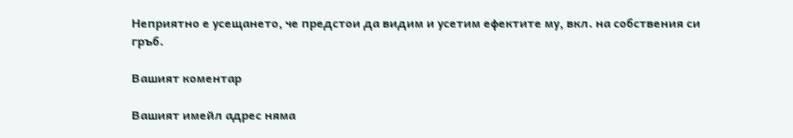Неприятно е усещането, че предстои да видим и усетим ефектите му, вкл. на собствения си гръб.

Вашият коментар

Вашият имейл адрес няма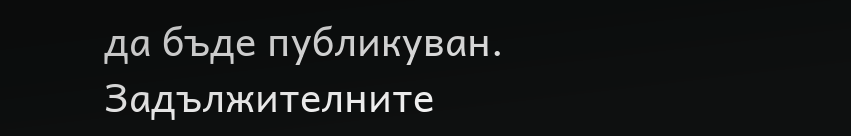да бъде публикуван. Задължителните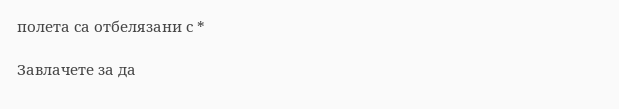полета са отбелязани с *

Завлачете за да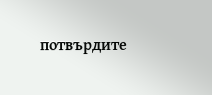потвърдите